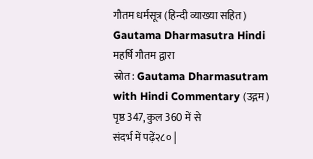गौतम धर्मसूत्र (हिन्दी व्याख्या सहित)
Gautama Dharmasutra Hindi
महर्षि गौतम द्वारा
स्रोत: Gautama Dharmasutram with Hindi Commentary (उद्गम)
पृष्ठ 347, कुल 360 में से
संदर्भ में पढ़ें२८० |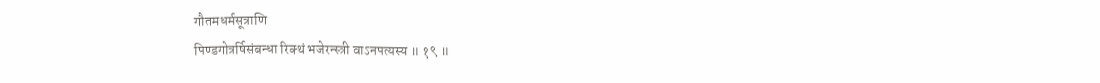गौतमधर्मसूत्राणि
पिण्डगोत्रर्षिसंबन्धा रिक्थं भजेरन्स्त्री वाऽनपत्यस्य ॥ १९ ॥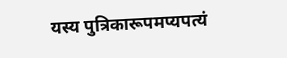यस्य पुत्रिकारूपमप्यपत्यं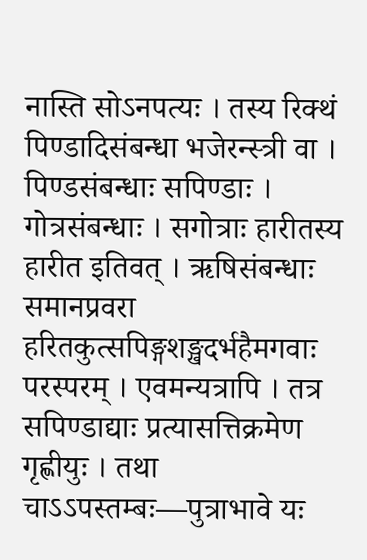नास्ति सोऽनपत्यः । तस्य रिक्थं पिण्डादिसंबन्धा भजेरन्स्त्री वा । पिण्डसंबन्धाः सपिण्डाः । गोत्रसंबन्धाः । सगोत्राः हारीतस्य हारीत इतिवत् । ऋषिसंबन्धाः समानप्रवरा हरितकुत्सपिङ्गशङ्खदर्भहैमगवाः परस्परम् । एवमन्यत्रापि । तत्र सपिण्डाद्याः प्रत्यासत्तिक्रमेण गृह्णीयुः । तथा चाऽऽपस्तम्बः—पुत्राभावे यः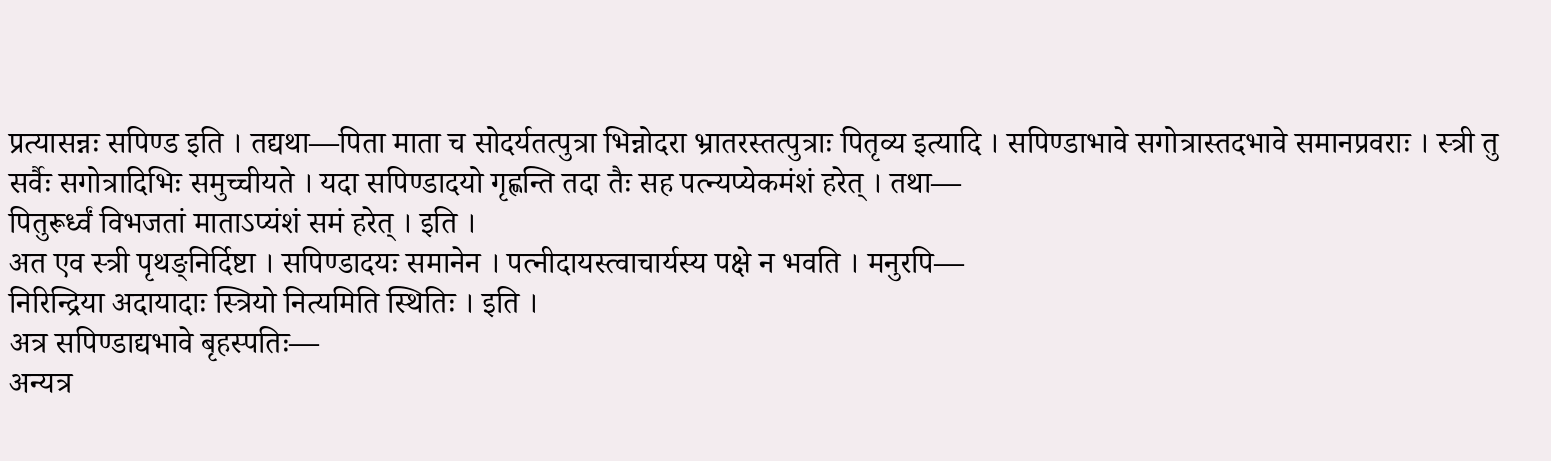प्रत्यासन्नः सपिण्ड इति । तद्यथा—पिता माता च सोदर्यतत्पुत्रा भिन्नोदरा भ्रातरस्तत्पुत्राः पितृव्य इत्यादि । सपिण्डाभावे सगोत्रास्तदभावे समानप्रवराः । स्त्री तु सर्वैः सगोत्रादिभिः समुच्चीयते । यदा सपिण्डादयो गृह्णन्ति तदा तैः सह पत्न्यप्येकमंशं हरेत् । तथा—
पितुरूर्ध्वं विभजतां माताऽप्यंशं समं हरेत् । इति ।
अत एव स्त्री पृथङ्निर्दिष्टा । सपिण्डादयः समानेन । पत्नीदायस्त्वाचार्यस्य पक्षे न भवति । मनुरपि—
निरिन्द्रिया अदायादाः स्त्रियो नित्यमिति स्थितिः । इति ।
अत्र सपिण्डाद्यभावे बृहस्पतिः—
अन्यत्र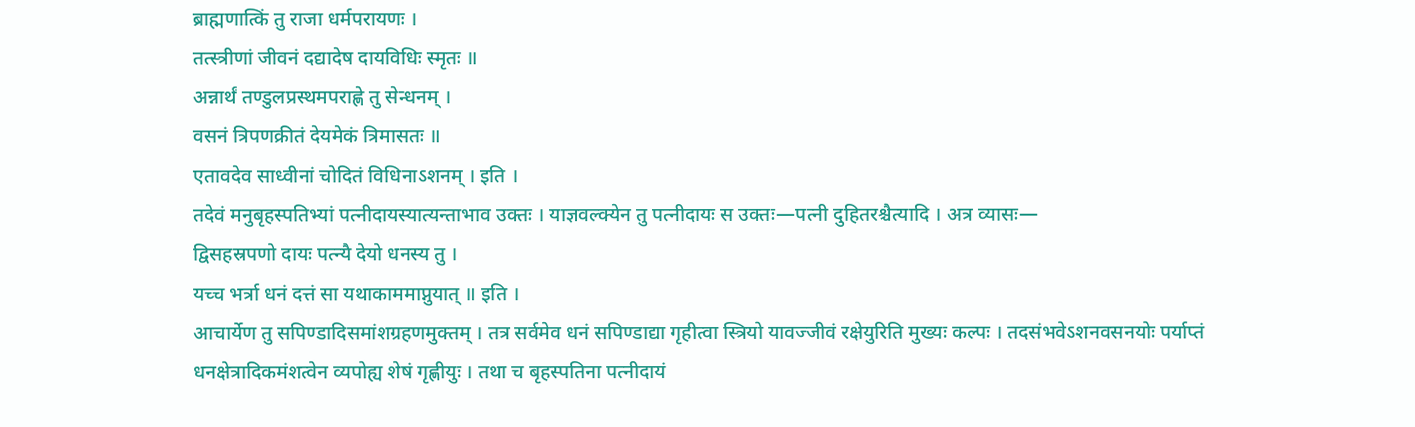ब्राह्मणात्किं तु राजा धर्मपरायणः ।
तत्स्त्रीणां जीवनं दद्यादेष दायविधिः स्मृतः ॥
अन्नार्थं तण्डुलप्रस्थमपराह्णे तु सेन्धनम् ।
वसनं त्रिपणक्रीतं देयमेकं त्रिमासतः ॥
एतावदेव साध्वीनां चोदितं विधिनाऽशनम् । इति ।
तदेवं मनुबृहस्पतिभ्यां पत्नीदायस्यात्यन्ताभाव उक्तः । याज्ञवल्क्येन तु पत्नीदायः स उक्तः—पत्नी दुहितरश्चैत्यादि । अत्र व्यासः—
द्विसहस्रपणो दायः पत्न्यै देयो धनस्य तु ।
यच्च भर्त्रा धनं दत्तं सा यथाकाममाप्नुयात् ॥ इति ।
आचार्येण तु सपिण्डादिसमांशग्रहणमुक्तम् । तत्र सर्वमेव धनं सपिण्डाद्या गृहीत्वा स्त्रियो यावज्जीवं रक्षेयुरिति मुख्यः कल्पः । तदसंभवेऽशनवसनयोः पर्याप्तं धनक्षेत्रादिकमंशत्वेन व्यपोह्य शेषं गृह्णीयुः । तथा च बृहस्पतिना पत्नीदायं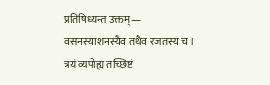प्रतिषिध्यन्त उक्तम्—
वसनस्याशनस्यैव तथैव रजतस्य च ।
त्रयं व्यपोह्य तच्छिष्टं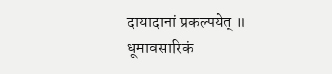दायादानां प्रकल्पयेत् ॥
धूमावसारिकं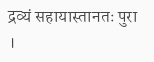द्रव्यं सहायास्तानतः पुरा ।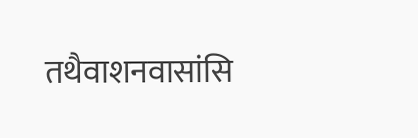तथैवाशनवासांसि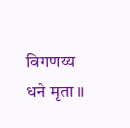विगणय्य धने मृता ॥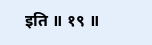इति ॥ १९ ॥